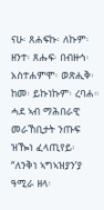ናሁ፡ ጸሐፍኩ፡ ለኩም፡ ዘንተ፡ ጸሑፍ፡ በብዙኅ፡ አስተሐምሞ፡ ወጽሒቅ፡ ከመ፡ ይኩነኩም፡ ረባሐ።
ሓደ ኣብ ማሕበራዊ መራኸቢታት ንጡፍ ዝዀነ ፈላጢየይ፡ “ለንቅነ ኣግኣዝያን’ያ ዓሚራ ዘላ፡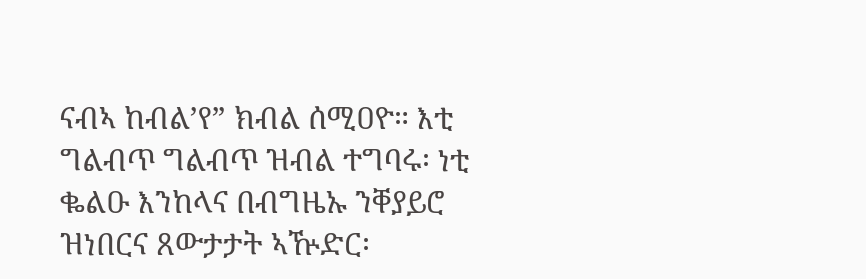ናብኣ ከብል’የ” ክብል ሰሚዐዮ። እቲ ግልብጥ ግልብጥ ዝብል ተግባሩ፡ ነቲ ቈልዑ እንከላና በብግዜኡ ንቐያይሮ ዝነበርና ጸውታታት ኣዅድር፡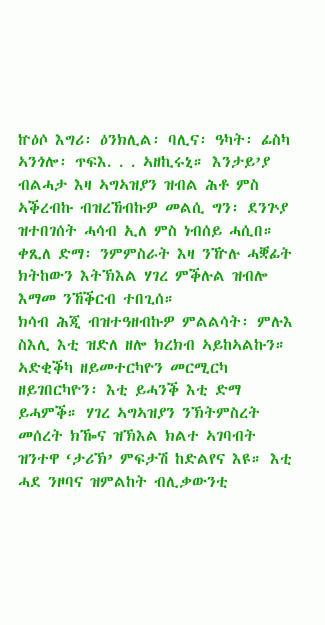ኵዕሶ እግሪ፡ ዕንክሊል፡ ባሊና፡ ዓካት፡ ፊስካ ኣንጎሎ፡ ጥፍእ. . . ኣዘኪሩኒ። እንታይ’ያ ብልሓታ እዛ ኣግኣዝያን ዝብል ሕቶ ምስ ኣቕረብኩ ብዝረኸብኩዎ መልሲ ግን፡ ደንጕያ ዝተበገሰት ሓሳብ ኢለ ምስ ነብሰይ ሓሲበ። ቀጺለ ድማ፡ ንምምስራት እዛ ንዅሉ ሓቛፊት ክትከውን እትኽእል ሃገረ ምቕሉል ዝብሎ እማመ ንኸቕርብ ተበጊሰ።
ክሳብ ሕጂ ብዝተዓዘብኩዎ ምልልሳት፡ ምሉእ ስእሊ እቲ ዝድለ ዘሎ ክረክብ ኣይከኣልኩን። ኣድቂቕካ ዘይመተርካዮን መርሚርካ ዘይገበርካዮን፡ እቲ ይሓንቕ እቲ ድማ ይሓምቕ። ሃገረ ኣግኣዝያን ንኽትምስረት መሰረት ክዀና ዝኽእል ክልተ ኣገባብት ዝንተዋ ‘ታሪኽ’ ምፍታሽ ከድልየና እዩ። እቲ ሓደ ንዞባና ዝምልከት ብሊቃውንቲ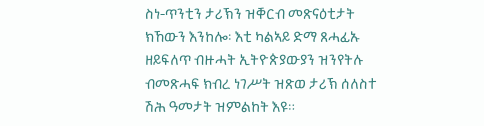ስነ-ጥንቲን ታሪኽን ዝቐርብ መጽናዕቲታት ክኸውን እንከሎ፡ እቲ ካልኣይ ድማ ጸሓፊኡ ዘይፍለጥ ብዙሓት ኢትዮጵያውያን ዝንየትሉ ብመጽሓፍ ክብረ ነገሥት ዝጽወ ታሪኽ ሰለስተ ሽሕ ዓመታት ዝምልከት እዩ።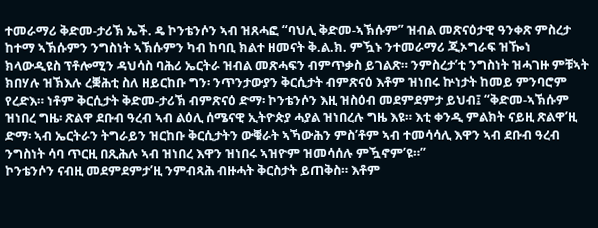ተመራማሪ ቅድመ-ታሪኽ ኤች. ዴ ኮንቴንሶን ኣብ ዝጸሓፎ “ባህሊ ቅድመ-ኣኽሱም” ዝብል መጽናዕታዊ ዓንቀጽ ምስረታ ከተማ ኣኽሱምን ንግስነት ኣኽሱምን ካብ ከባቢ ክልተ ዘመናት ቅ.ል.ክ. ምዃኑ ንተመራማሪ ጂኦግራፍ ዝዀነ ክላውዲዩስ ፕቶሎሚን ዳህሳስ ባሕሪ ኤርትራ ዝብል መጽሓፍን ብምጥቃስ ይገልጽ። ንምስረታ’ቲ ንግስነት ዝሓገዙ ምቹኣት ክበሃሉ ዝኽእሉ ረቛሕቲ ስለ ዘይርከቡ ግን፡ ንጥንታውያን ቅርሲታት ብምጽናዕ እቶም ዝነበሩ ኵነታት ከመይ ምንባሮም የረድእ። ነቶም ቅርሲታት ቅድመ-ታሪኽ ብምጽናዕ ድማ፡ ኮንቴንሶን እዚ ዝስዕብ መደምደምታ ይህብ፤ “ቅድመ-ኣኽሱም ዝነበረ ግዜ፡ ጽልዋ ደቡብ ዓረብ ኣብ ልዕሊ ሰሜናዊ ኢትዮጵያ ሓያል ዝነበረሉ ግዜ እዩ። እቲ ቀንዲ ምልክት ናይዚ ጽልዋ’ዚ ድማ፡ ኣብ ኤርትራን ትግራይን ዝርከቡ ቅርሲታትን ውቑራት ኣኻውሕን ምስ’ቶም ኣብ ተመሳሳሊ እዋን ኣብ ደቡብ ዓረብ ንግስነት ሳባ ጥርዚ በጺሕሉ ኣብ ዝነበረ እዋን ዝነበሩ ኣዝዮም ዝመሳሰሉ ምዃኖም’ዩ።”
ኮንቴንሶን ናብዚ መደምደምታ’ዚ ንምብጻሕ ብዙሓት ቅርስታት ይጠቅስ። እቶም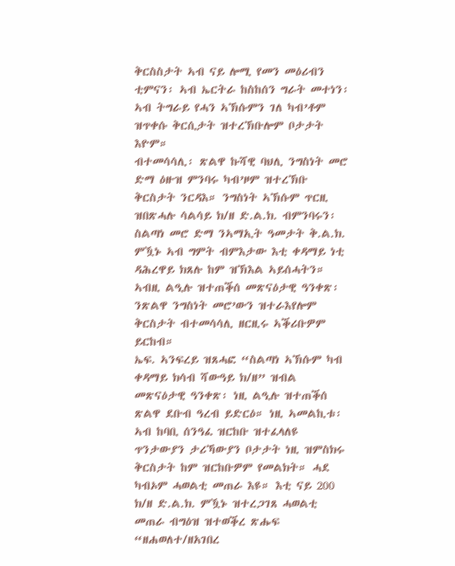ቅርስስታት ኣብ ናይ ሎሚ የመን መዕሪብን ቲምናን፡ ኣብ ኤርትራ ከስከሰን ግራት መተነን፡ ኣብ ትግራይ የሓን ኣኽሱምን ገለ ካብ’ቶም ዝጥቀሱ ቅርሲታት ዝተረኽቡሎም ቦታታት እዮም።
ብተመሳሳሊ፡ ጽልዋ ኩሻዊ ባህሊ ንግስነት መሮ ድማ ዕዙዝ ምንባሩ ካብ’ዞም ዝተረኽቡ ቅርስታት ንርዳእ። ንግስነት ኣኽሱም ጥርዚ ዝበጽሓሉ ሳልሳይ ክ/ዘ ድ.ል.ክ. ብምንባሩን፡ ስልጣነ መሮ ድማ ንኣማኢት ዓመታት ቅ.ል.ክ. ምዃኑ ኣብ ግምት ብምእታው እቲ ቀዳማይ ነቲ ዳሕረዋይ ክጸሉ ከም ዝኽእል ኣይሰሓትን። ኣብዚ ልዒሉ ዝተጠቕሰ መጽናዕታዊ ዓንቀጽ፡ ንጽልዋ ንግስነት መሮ’ውን ዝተራእየሎም ቅርስታት ብተመሳሳሊ ዘርዚሩ ኣቕሪቡዎም ይርከብ።
ኤፍ. ኣንፍረይ ዝጸሓፎ “ስልጣነ ኣኽሱም ካብ ቀዳማይ ክሳብ ሻውዓይ ክ/ዘ” ዝብል መጽናዕታዊ ዓንቀጽ፡ ነዚ ልዒሉ ዝተጠቕሰ ጽልዋ ደቡብ ዓረብ ይድርዕ። ነዚ ኣመልኪቱ፡ ኣብ ከባቢ ሰንዓፈ ዝርከቡ ዝተፈላለዩ ጥንታውያን ታሪኻውያን ቦታታት ነዚ ዝምስክሩ ቅርስታት ከም ዝርከቡዎም የመልክት። ሓደ ካብኦም ሓወልቲ መጠራ እዩ። እቲ ናይ 200 ክ/ዘ ድ.ል.ክ. ምዃኑ ዝተረጋገጸ ሓወልቲ መጠራ ብግዕዝ ዝተወቕረ ጽሑፍ “ዘሐወለተ/ዘአገበረ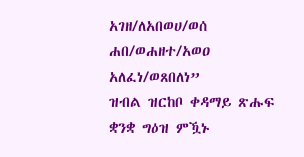አገዘ/ለአበወሀ/ወሰ
ሐበ/ወሐዘተ/አወዐ
አለፈነ/ወጸበለነ”
ዝብል ዝርከቦ ቀዳማይ ጽሑፍ ቋንቋ ግዕዝ ምዃኑ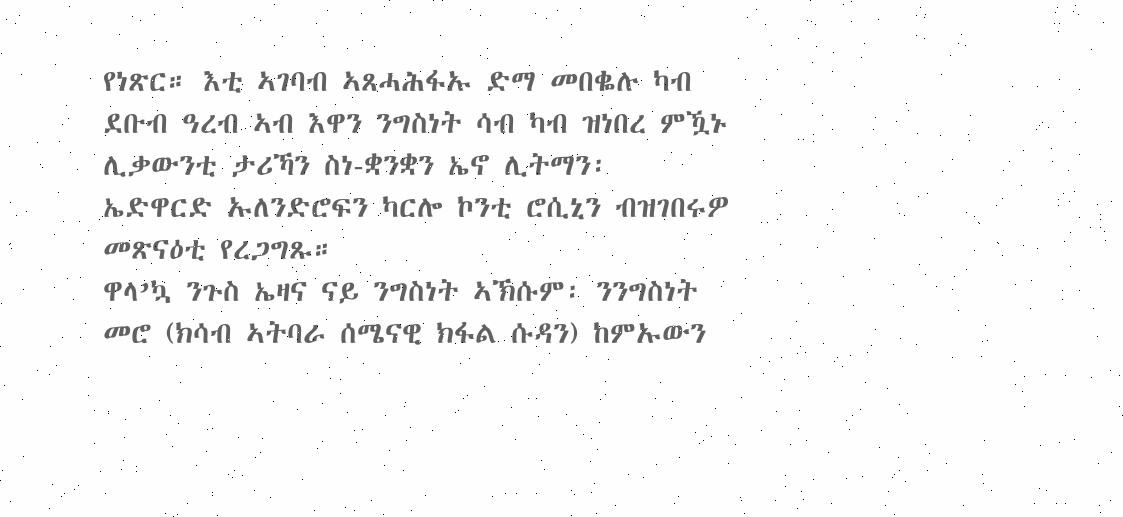የነጽር። እቲ ኣገባብ ኣጸሓሕፋኡ ድማ መበቈሉ ካብ ደቡብ ዓረብ ኣብ እዋን ንግስነት ሳብ ካብ ዝነበረ ምዃኑ ሊቃውንቲ ታሪኻን ስነ-ቋንቋን ኤኖ ሊትማን፡ ኤድዋርድ ኡለንድሮፍን ካርሎ ኮንቲ ሮሲኒን ብዝገበሩዎ መጽናዕቲ የረጋግጹ።
ዋላ’ኳ ንጉስ ኤዛና ናይ ንግስነት ኣኽሱም፡ ንንግስነት መሮ (ክሳብ ኣትባራ ሰሜናዊ ክፋል ሱዳን) ከምኡውን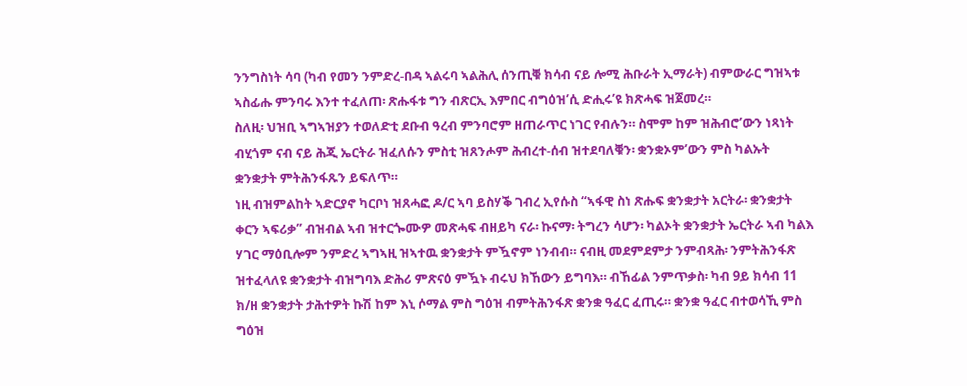ንንግስነት ሳባ (ካብ የመን ንምድረ-በዳ ኣልሩባ ኣልሕሊ ሰንጢቑ ክሳብ ናይ ሎሚ ሕቡራት ኢማራት) ብምውራር ግዝኣቱ ኣስፊሑ ምንባሩ እንተ ተፈለጠ፡ ጽሑፋቱ ግን ብጽርኢ እምበር ብግዕዝ’ሲ ድሒሩ’ዩ ክጽሓፍ ዝጀመረ።
ስለዚ፡ ህዝቢ ኣግኣዝያን ተወለድቲ ደቡብ ዓረብ ምንባሮም ዘጠራጥር ነገር የብሉን። ስሞም ከም ዝሕብሮ’ውን ነጻነት ብሂጎም ናብ ናይ ሕጂ ኤርትራ ዝፈለሱን ምስቲ ዝጸንሖም ሕብረተ-ሰብ ዝተደባለቑን፡ ቋንቋኦም’ውን ምስ ካልኡት ቋንቋታት ምትሕንፋጹን ይፍለጥ።
ነዚ ብዝምልከት ኣድርያኖ ካርቦነ ዝጸሓፎ ዶ/ር ኣባ ይስሃቕ ገብረ ኢየሱስ “ኣፋዊ ስነ ጽሑፍ ቋንቋታት አርትራ፡ ቋንቋታት ቀርን ኣፍሪቃ” ብዝብል ኣብ ዝተርጐሙዎ መጽሓፍ ብዘይካ ናራ፡ ኩናማ፡ ትግረን ሳሆን፡ ካልኦት ቋንቋታት ኤርትራ ኣብ ካልእ ሃገር ማዕቢሎም ንምድረ ኣግኣዚ ዝኣተዉ ቋንቋታት ምዃኖም ነንብብ። ናብዚ መደምደምታ ንምብጻሕ፡ ንምትሕንፋጽ ዝተፈላለዩ ቋንቋታት ብዝግባእ ድሕሪ ምጽናዕ ምዃኑ ብሩህ ክኸውን ይግባእ። ብኸፊል ንምጥቃስ፡ ካብ 9ይ ክሳብ 11 ክ/ዘ ቋንቋታት ታሕተዎት ኩሽ ከም እኒ ሶማል ምስ ግዕዝ ብምትሕንፋጽ ቋንቋ ዓፈር ፈጢሩ። ቋንቋ ዓፈር ብተወሳኺ ምስ ግዕዝ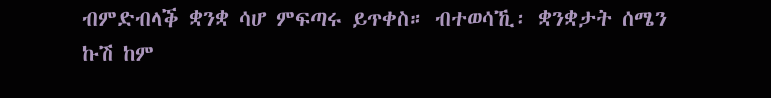ብምድብላቕ ቋንቋ ሳሆ ምፍጣሩ ይጥቀስ። ብተወሳኺ፡ ቋንቋታት ሰሜን ኩሽ ከም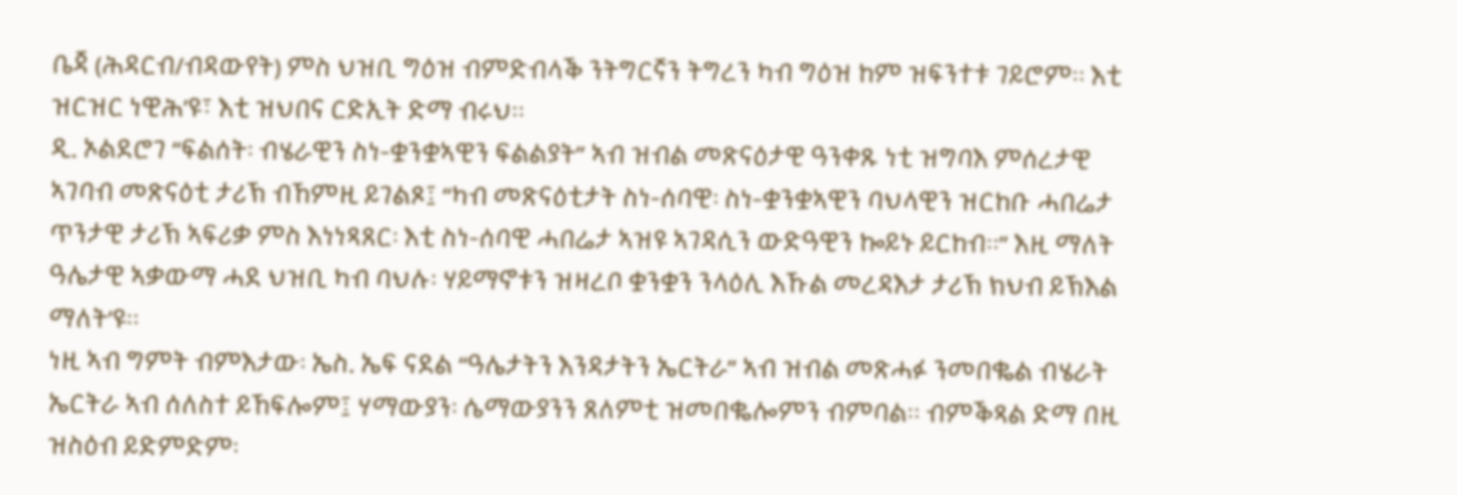ቤጃ (ሕዳርብ/ብዳውየት) ምስ ህዝቢ ግዕዝ ብምድብላቕ ንትግርኛን ትግረን ካብ ግዕዝ ከም ዝፍንተቱ ገይሮም። እቲ ዝርዝር ነዊሕ’ዩ፣ እቲ ዝህበና ርድኢት ድማ ብሩህ።
ዲ. ኦልደሮገ “ፍልሰት፡ ብሄራዊን ስነ-ቋንቋኣዊን ፍልልያት” ኣብ ዝብል መጽናዕታዊ ዓንቀጹ ነቲ ዝግባእ ምሰረታዊ ኣገባብ መጽናዕቲ ታሪኽ ብኸምዚ ይገልጾ፤ “ካብ መጽናዕቲታት ስነ-ሰባዊ፡ ስነ-ቋንቋኣዊን ባህላዊን ዝርከቡ ሓበሬታ ጥንታዊ ታሪኽ ኣፍሪቃ ምስ እነነጻጸር፡ እቲ ስነ-ሰባዊ ሓበሬታ ኣዝዩ ኣገዳሲን ውድዓዊን ኰይኑ ይርከብ።” እዚ ማለት ዓሌታዊ ኣቃውማ ሓደ ህዝቢ ካብ ባህሉ፡ ሃይማኖቱን ዝዛረቦ ቋንቋን ንላዕሊ እኹል መረዳእታ ታሪኽ ክህብ ይኽእል ማለት’ዩ።
ነዚ ኣብ ግምት ብምእታው፡ ኤስ. ኤፍ ናደል “ዓሌታትን እንዳታትን ኤርትራ” ኣብ ዝብል መጽሓፉ ንመበቈል ብሄራት ኤርትራ ኣብ ሰለስተ ይኸፍሎም፤ ሃማውያን፡ ሴማውያንን ጸለምቲ ዝመበቈሎምን ብምባል። ብምቕጻል ድማ በዚ ዝስዕብ ይድምድም፡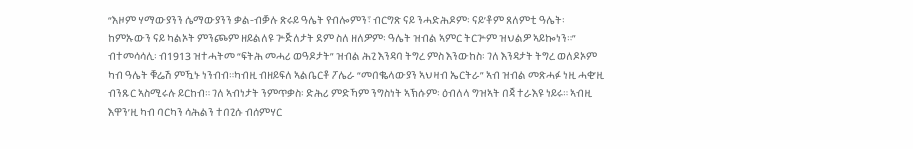“እዞም ሃማውያንን ሴማውያንን ቃል-ብቓሉ ጽሩይ ዓሌት የብሎምን፣ ብርግጽ ናይ ንሓድሕዶም፡ ናይ’ቶም ጸለምቲ ዓሌት፡ ከምኡውን ናይ ካልኦት ምንጮም ዘይልለዩ ጕጅለታት ደም ስለ ዘለዎም፡ ዓሌት ዝብል ኣምር ትርጕም ዝህልዎ ኣይኰነን።” ብተመሳሳሊ፡ ብ1913 ዝተሓትመ “ፍትሕ መሓሪ ወዓዶታት” ዝብል ሕጊ እንዳባ ትግረ ምስ እንውከስ፡ ገለ እንዳታት ትግረ ወለዶኦም ካብ ዓሌት ቑሬሽ ምዃኑ ነንብብ።ካብዚ ብዘይፍለ ኣልቤርቶ ፖሌራ “መበቈላውያን ኣህዛብ ኤርትራ” ኣብ ዝብል መጽሓፉ ነዚ ሓቂ’ዚ ብንጹር ኣስሚሩሉ ይርከብ። ገለ ኣብነታት ንምጥቃስ፡ ድሕሪ ምድኻም ንግስነት ኣኽሱም፡ ዕብለላ ግዝኣት በጃ ተራእዩ ነይሩ። ኣብዚ እዋን’ዚ ካብ ባርካን ሳሕልን ተበጊሱ ብሰምሃር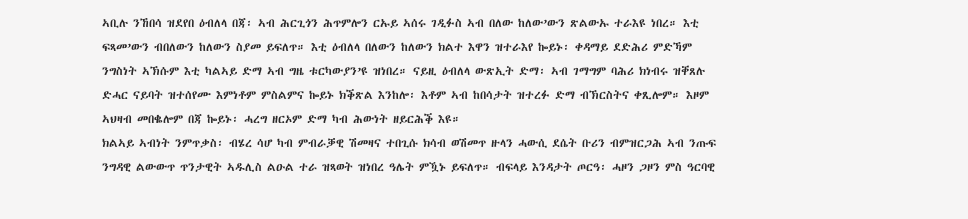ኣቢሉ ንኸበሳ ዝደየበ ዕብለላ በጃ፡ ኣብ ሕርጊጎን ሕጥምሎን ርኡይ ኣሰሩ ገዲፉስ ኣብ በለው ከለው’ውን ጽልውኡ ተራእዩ ነበረ። እቲ ፍጻመ’ውን ብበለውን ከለውን ስያመ ይፍለጥ። እቲ ዕብለላ በለውን ከለውን ክልተ እዋን ዝተራእየ ኰይኑ፡ ቀዳማይ ደድሕሪ ምድኻም ንግስነት ኣኽሱም እቲ ካልኣይ ድማ ኣብ ግዜ ቱርካውያን’ዩ ዝነበረ። ናይዚ ዕብለላ ውጽኢት ድማ፡ ኣብ ገማግም ባሕሪ ክነብሩ ዝቐጸሉ ድሓር ናይባት ዝተሰየሙ እምነቶም ምስልምና ኰይኑ ክቕጽል እንከሎ፡ እቶም ኣብ ከበሳታት ዝተረፉ ድማ ብኽርስትና ቀጺሎም። እዞም ኣህዛብ መበቈሎም በጃ ኰይኑ፡ ሓረግ ዘርኦም ድማ ካብ ሕውነት ዘይርሕቕ እዩ።
ክልኣይ ኣብነት ንምጥቃስ፡ ብሄረ ሳሆ ካብ ምብራቓዊ ሽመዛና ተበጊሱ ክሳብ ወሽመጥ ዙላን ሓውሲ ደሴት ቡሪን ብምዝርጋሕ ኣብ ንጡፍ ንግዳዊ ልውውጥ ጥንታዊት ኣዱሊስ ልዑል ተራ ዝጻወት ዝነበረ ዓሌት ምዃኑ ይፍለጥ። ብፍላይ እንዳታት ጦርዓ፡ ሓዞን ጋዞን ምስ ዓርባዊ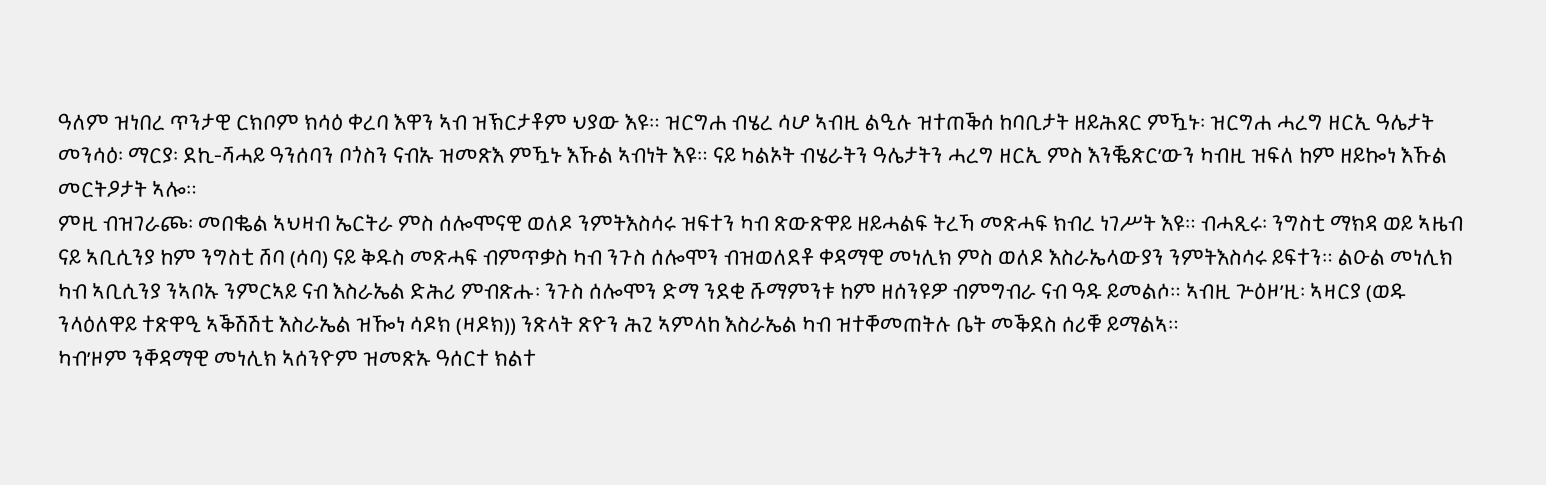ዓለም ዝነበረ ጥንታዊ ርክቦም ክሳዕ ቀረባ እዋን ኣብ ዝኽርታቶም ህያው እዩ። ዝርግሐ ብሄረ ሳሆ ኣብዚ ልዒሉ ዝተጠቕሰ ከባቢታት ዘይሕጸር ምዃኑ፡ ዝርግሐ ሓረግ ዘርኢ ዓሌታት መንሳዕ፡ ማርያ፡ ደኪ-ሻሓይ ዓንሰባን ቦጎስን ናብኡ ዝመጽእ ምዃኑ እኹል ኣብነት እዩ። ናይ ካልኦት ብሄራትን ዓሌታትን ሓረግ ዘርኢ ምስ እንቘጽር’ውን ካብዚ ዝፍለ ከም ዘይኰነ እኹል መርትዖታት ኣሎ።
ምዚ ብዝገራጮ፡ መበቈል ኣህዛብ ኤርትራ ምስ ሰሎሞናዊ ወለዶ ንምትእስሳሩ ዝፍተን ካብ ጽውጽዋይ ዘይሓልፍ ትረኻ መጽሓፍ ክብረ ነገሥት እዩ። ብሓጺሩ፡ ንግስቲ ማክዳ ወይ ኣዜብ ናይ ኣቢሲንያ ከም ንግስቲ ሸባ (ሳባ) ናይ ቅዱስ መጽሓፍ ብምጥቃስ ካብ ንጉስ ሰሎሞን ብዝወለደቶ ቀዳማዊ መነሊክ ምስ ወለዶ እስራኤላውያን ንምትእስሳሩ ይፍተን። ልዑል መነሊክ ካብ ኣቢሲንያ ንኣቦኡ ንምርኣይ ናብ እስራኤል ድሕሪ ምብጽሑ፡ ንጉስ ሰሎሞን ድማ ንደቂ ሹማምንቱ ከም ዘሰንዩዎ ብምግብራ ናብ ዓዱ ይመልሶ። ኣብዚ ጕዕዞ’ዚ፡ ኣዛርያ (ወዱ ንላዕለዋይ ተጽዋዒ ኣቕሽሽቲ እስራኤል ዝዀነ ሳዶክ (ዛዶክ)) ንጽላት ጽዮን ሕጊ ኣምላከ እስራኤል ካብ ዝተቐመጠትሉ ቤት መቕደስ ሰሪቑ ይማልኣ።
ካብ’ዞም ንቐዳማዊ መነሊክ ኣሰንዮም ዝመጽኡ ዓሰርተ ክልተ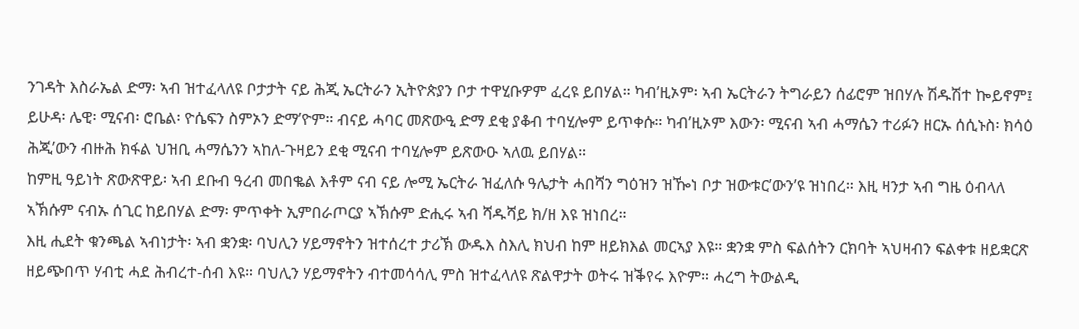ንገዳት እስራኤል ድማ፡ ኣብ ዝተፈላለዩ ቦታታት ናይ ሕጂ ኤርትራን ኢትዮጵያን ቦታ ተዋሂቡዎም ፈረዩ ይበሃል። ካብ’ዚኦም፡ ኣብ ኤርትራን ትግራይን ሰፊሮም ዝበሃሉ ሽዱሽተ ኰይኖም፤ ይሁዳ፡ ሌዊ፡ ሚናብ፡ ሮቤል፡ ዮሴፍን ስምኦን ድማ’ዮም። ብናይ ሓባር መጽውዒ ድማ ደቂ ያቆብ ተባሂሎም ይጥቀሱ። ካብ’ዚኦም እውን፡ ሚናብ ኣብ ሓማሴን ተሪፉን ዘርኡ ሰሲኑስ፡ ክሳዕ ሕጂ’ውን ብዙሕ ክፋል ህዝቢ ሓማሴንን ኣከለ-ጉዛይን ደቂ ሚናብ ተባሂሎም ይጽውዑ ኣለዉ ይበሃል።
ከምዚ ዓይነት ጽውጽዋይ፡ ኣብ ደቡብ ዓረብ መበቈል እቶም ናብ ናይ ሎሚ ኤርትራ ዝፈለሱ ዓሌታት ሓበሻን ግዕዝን ዝዀነ ቦታ ዝውቱር’ውን’ዩ ዝነበረ። እዚ ዛንታ ኣብ ግዜ ዕብላለ ኣኽሱም ናብኡ ሰጊር ከይበሃል ድማ፡ ምጥቀት ኢምበራጦርያ ኣኽሱም ድሒሩ ኣብ ሻዱሻይ ክ/ዘ እዩ ዝነበረ።
እዚ ሒደት ቁንጫል ኣብነታት፡ ኣብ ቋንቋ፡ ባህሊን ሃይማኖትን ዝተሰረተ ታሪኽ ውዱእ ስእሊ ክህብ ከም ዘይክእል መርኣያ እዩ። ቋንቋ ምስ ፍልሰትን ርክባት ኣህዛብን ፍልቀቱ ዘይቋርጽ ዘይጭበጥ ሃብቲ ሓደ ሕብረተ-ሰብ እዩ። ባህሊን ሃይማኖትን ብተመሳሳሊ ምስ ዝተፈላለዩ ጽልዋታት ወትሩ ዝቕየሩ እዮም። ሓረግ ትውልዲ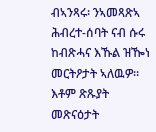ብኣንጻሩ፡ ንኣመጻጽኣ ሕብረተ-ሰባት ናብ ሱሩ ከብጽሓና እኹል ዝዀነ መርትዖታት ኣለዉዎ። እቶም ጽጹያት መጽናዕታት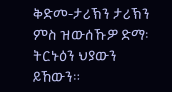ቅድመ-ታሪኽን ታሪኽን ምስ ዝውሰኹዎ ድማ፡ ትርኑዕን ህያውን ይኸውን።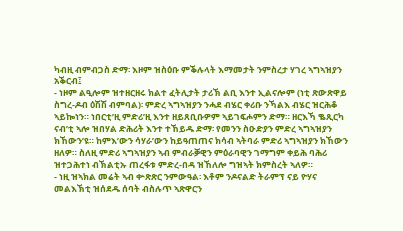ካብዚ ብምብጋስ ድማ፡ እዞም ዝስዕቡ ምቕሉላት እማመታት ንምስረታ ሃገረ ኣግኣዝያን አቕርብ፤
- ነዞም ልዒሎም ዝተዘርዘሩ ክልተ ፈትሊታት ታሪኽ ልቢ እንተ ኢልናሎም (ነቲ ጽውጽዋይ ስግረ-ዶብ ዕሽሽ ብምባል)፡ ምድረ ኣግኣዝያን ንሓደ ብሄር ቀሪቡ ንኻልእ ብሄር ዝርሕቆ ኣይኰነን። ነበርቲ’ዚ ምድሪ’ዚ እንተ ዘይጸቢቡዎም ኣይገፍሖምን ድማ። ዘርእኻ ቈጺርካ ናብ’ቲ ኣሎ ዝበሃል ድሕሪት እንተ ተኸይዱ ድማ፡ የመንን ስዑድያን ምድረ ኣግኣዝያን ክኸውን’ዩ። ከምእ’ውን ሳሃራ’ውን ከይዓጠጠና ክሳብ ኣትባራ ምድሪ ኣግኣዝያን ክኸውን ዘለዎ። ስለዚ ምድሪ ኣግኣዝያን ኣብ ምብራቓዊን ምዕራባዊን ገማግም ቀይሕ ባሕሪ ዝተጋሕተነ ብኽልቲኡ ጠረፋቱ ምድረ-በዳ ዝኸለሎ ግዝኣት ክምስረት ኣለዎ።
- ነዚ ዝኣክል መሬት ኣብ ቍጽጽር ንምውዓል፡ እቶም ንዶናልድ ትራምፕ ናይ ዮሃና መልእኽቲ ዝሰደዱ ሰባት ብስሉጥ ኣጽዋርን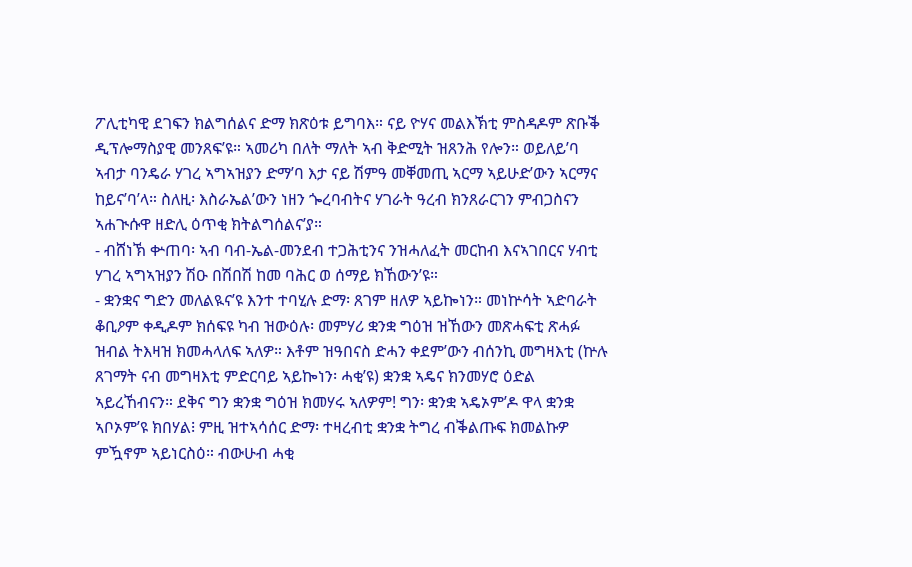ፖሊቲካዊ ደገፍን ክልግሰልና ድማ ክጽዕቱ ይግባእ። ናይ ዮሃና መልእኽቲ ምስዳዶም ጽቡቕ ዲፕሎማስያዊ መንጸፍ’ዩ። ኣመሪካ በለት ማለት ኣብ ቅድሚት ዝጸንሕ የሎን። ወይለይ’ባ ኣብታ ባንዴራ ሃገረ ኣግኣዝያን ድማ’ባ እታ ናይ ሽምዓ መቐመጢ ኣርማ ኣይሁድ’ውን ኣርማና ከይና’ባ’ላ። ስለዚ፡ እስራኤል’ውን ነዘን ጐረባብትና ሃገራት ዓረብ ክንጸራርገን ምብጋስናን ኣሐጒሱዋ ዘድሊ ዕጥቂ ክትልግሰልና’ያ።
- ብሸነኽ ቍጠባ፡ ኣብ ባብ-ኤል-መንደብ ተጋሕቲንና ንዝሓለፈት መርከብ እናኣገበርና ሃብቲ ሃገረ ኣግኣዝያን ሽዑ በሽበሽ ከመ ባሕር ወ ሰማይ ክኸውን’ዩ።
- ቋንቋና ግድን መለልዪና’ዩ እንተ ተባሂሉ ድማ፡ ጸገም ዘለዎ ኣይኰነን። መነኵሳት ኣድባራት ቆቢዖም ቀዲዶም ክሰፍዩ ካብ ዝውዕሉ፡ መምሃሪ ቋንቋ ግዕዝ ዝኸውን መጽሓፍቲ ጽሓፉ ዝብል ትእዛዝ ክመሓላለፍ ኣለዎ። እቶም ዝዓበናስ ድሓን ቀደም’ውን ብሰንኪ መግዛእቲ (ኵሉ ጸገማት ናብ መግዛእቲ ምድርባይ ኣይኰነን፡ ሓቂ’ዩ) ቋንቋ ኣዴና ክንመሃሮ ዕድል ኣይረኸብናን። ደቅና ግን ቋንቋ ግዕዝ ክመሃሩ ኣለዎም! ግን፡ ቋንቋ ኣዴኦም’ዶ ዋላ ቋንቋ ኣቦኦም’ዩ ክበሃል፧ ምዚ ዝተኣሳሰር ድማ፡ ተዛረብቲ ቋንቋ ትግረ ብቕልጡፍ ክመልኩዎ ምዃኖም ኣይነርስዕ። ብውሁብ ሓቂ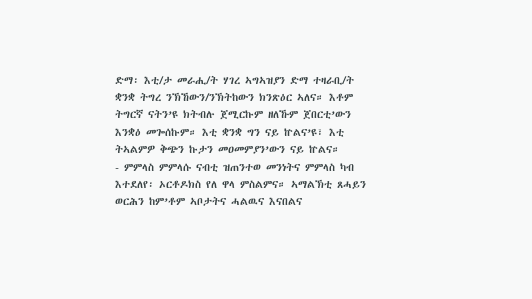ድማ፡ እቲ/ታ መራሒ/ት ሃገረ ኣግኣዝያን ድማ ተዛራቢ/ት ቋንቋ ትግረ ንኽኸውን/ንኽትከውን ክንጽዕር ኣለና። እቶም ትግርኛ ናትን’ዩ ክትብሉ ጀሚርኩም ዘለኹም ጀበርቲ’ውን እንቋዕ መጐሰኩም። እቲ ቋንቋ ግን ናይ ኵልና’ዩ፣ እቲ ትኣልምዎ ቅጭን ኩታን መዐመምያን’ውን ናይ ኵልና።
- ምምላስ ምምላሱ ናብቲ ዝጠንተወ መንነትና ምምላስ ካብ እተደለየ፡ ኦርቶዶክስ የለ ዋላ ምስልምና። ኣማልኽቲ ጸሓይን ወርሕን ከም’ቶም ኣቦታትና ሓልዉና እናበልና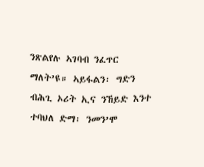ንጽልየሉ ኣገባብ ንፈጥር ማለት’ዩ። ኣይፋልን፡ ግድን ብሕጊ ኦሪት ኢና ንኸይድ እንተ ተባህለ ድማ፡ ንመን’ሞ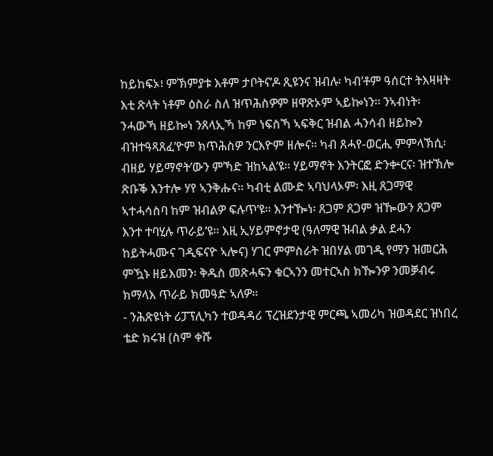ከይከፍኦ፧ ምኽምያቱ እቶም ታቦትና’ዶ ጺዩንና ዝብሉ፡ ካብ’ቶም ዓሰርተ ትእዛዛት እቲ ጽላት ነቶም ዕስራ ስለ ዝጥሕስዎም ዘዋጽኦም ኣይኰነን። ንኣብነት፡ ንሓውኻ ዘይኰነ ንጸላኢኻ ከም ነፍስኻ ኣፍቅር ዝብል ሓንሳብ ዘይኰን ብዝተዓጻጸፈ’ዮም ክጥሕስዎ ንርእዮም ዘሎና። ካብ ጸሓየ-ወርሒ ምምላኽሲ፡ ብዘይ ሃይማኖት’ውን ምኻድ ዝከኣል’ዩ። ሃይማኖት እንትርፎ ድንቍርና፡ ዝተኽሎ ጽቡቕ እንተሎ ሃየ ኣንቅሑና። ካብቲ ልሙድ ኣባህላኦም፡ እዚ ጸጋማዊ ኣተሓሳስባ ከም ዝብልዎ ፍሉጥ’ዩ። እንተዀነ፡ ጸጋም ጸጋም ዝዀውን ጸጋም እንተ ተባሂሉ ጥራይ’ዩ። እዚ ኢሃይምኖታዊ (ዓለማዊ ዝብል ቃል ደሓን ከይትሓሙና ገዲፍናዮ ኣሎና) ሃገር ምምስራት ዝበሃል መገዲ የማን ዝመርሕ ምዃኑ ዘይእመን፡ ቅዱስ መጽሓፍን ቁርኣንን መተርኣስ ክዀንዎ ንመቓብሩ ክማላእ ጥራይ ክመዓድ ኣለዎ።
- ንሕጽዩነት ሪፓፕሊካን ተወዳዳሪ ፕረዝደንታዊ ምርጫ ኣመሪካ ዝወዳደር ዝነበረ ቴድ ክሩዝ (ስም ቀሹ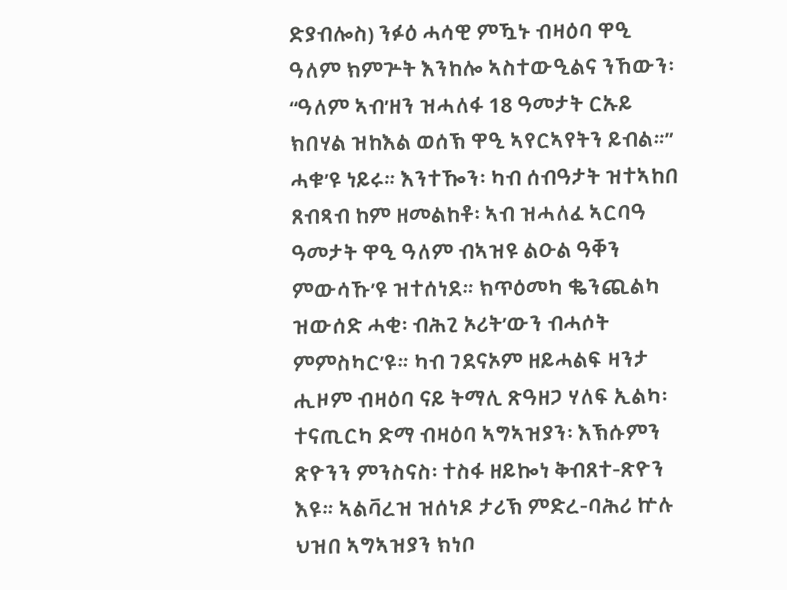ድያብሎስ) ንፉዕ ሓሳዊ ምዃኑ ብዛዕባ ዋዒ ዓለም ክምጕት እንከሎ ኣስተውዒልና ንኸውን፡ “ዓለም ኣብ’ዘን ዝሓለፋ 18 ዓመታት ርኡይ ክበሃል ዝከእል ወሰኽ ዋዒ ኣየርኣየትን ይብል።” ሓቁ’ዩ ነይሩ። እንተዀን፡ ካብ ሰብዓታት ዝተኣከበ ጸብጻብ ከም ዘመልከቶ፡ ኣብ ዝሓለፈ ኣርባዓ ዓመታት ዋዒ ዓለም ብኣዝዩ ልዑል ዓቐን ምውሳኹ’ዩ ዝተሰነደ። ክጥዕመካ ቈንጪልካ ዝውሰድ ሓቂ፡ ብሕጊ ኦሪት’ውን ብሓሶት ምምስካር’ዩ። ካብ ገደናኦም ዘይሓልፍ ዛንታ ሒዞም ብዛዕባ ናይ ትማሊ ጽዓዘጋ ሃለፍ ኢልካ፡ ተናጢርካ ድማ ብዛዕባ ኣግኣዝያን፡ እኽሱምን ጽዮንን ምንስናስ፡ ተስፋ ዘይኰነ ቅብጸተ-ጽዮን እዩ። ኣልቫረዝ ዝሰነዶ ታሪኽ ምድረ-ባሕሪ ኵሉ ህዝበ ኣግኣዝያን ክነቦ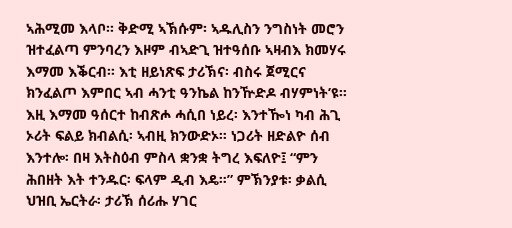ኣሕሚመ እላቦ። ቅድሚ ኣኽሱም፡ ኣዱሊስን ንግስነት መሮን ዝተፈልጣ ምንባረን እዞም ብኣድጊ ዝተዓሰቡ ኣዛብእ ክመሃሩ እማመ እቕርብ። እቲ ዘይነጽፍ ታሪኽና፡ ብስሩ ጀሚርና ክንፈልጦ እምበር ኣብ ሓንቲ ዓንኬል ከንዅድዶ ብሃምነት’ዩ።
እዚ እማመ ዓሰርተ ከብጽሖ ሓሲበ ነይረ፡ እንተዀነ ካብ ሕጊ ኦሪት ፍልይ ክብልሲ፡ ኣብዚ ክንውድኦ። ነጋሪት ዘድልዮ ሰብ እንተሎ፡ በዛ እትስዕብ ምስላ ቋንቋ ትግረ እፍለዮ፤ “ምን ሕበዘት እት ተንዱር፡ ፍላም ዲብ እዴ።” ምኽንያቱ፡ ቃልሲ ህዝቢ ኤርትራ፡ ታሪኽ ሰሪሑ ሃገር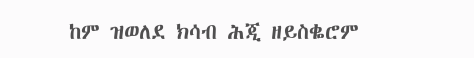ከም ዝወለደ ክሳብ ሕጂ ዘይስቈሮም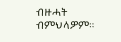ብዙሓት ብምህላዎም።